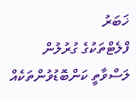ޚަބަރު
ފްލެޓްތަކުގެ ގުރުލުން ލަސްވާތީ ކަންބޮޑުވުންތަކެއް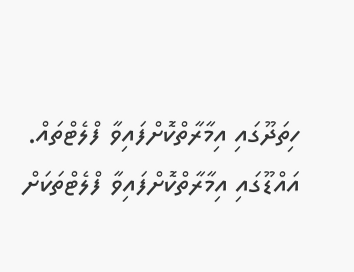ހިތަދޫގައި އިމާރާތްކޮށްފައިވާ ފްލެޓްތައް.
އައްޑޫގައި އިމާރާތްކޮށްފައިވާ ފްލެޓްތަކަށް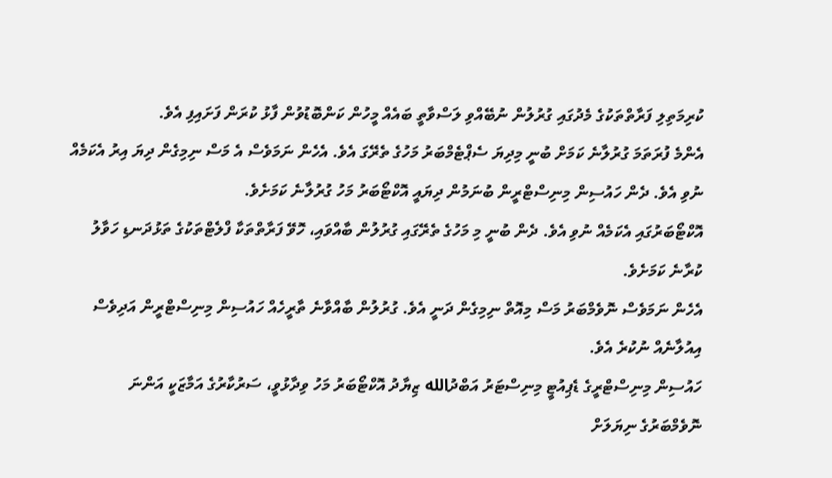ކުރިމަތިލި ފަރާތްތަކުގެ މެދުގައި ގުރުލުން ނުބޭއްވި ލަސްވާތީ ބައެއް މީހުން ކަންބޮޑުވުން ފާޅު ކުރަން ފަށައިފި އެވެ.
އެންމެ ފުރަތަމަ ގުރުލާނެ ކަމަށް ބުނީ މިދިޔަ ސެޕްޓެމްބަރު މަހުގެ ތެރޭގަ އެވެ. އެހެން ނަމަވެސް އެ މަސް ނިމިގެން ދިޔަ އިރު އެކަމެއް ނުވި އެވެ. ދެން ހައުސިން މިނިސްޓްރީން ބުނަމުން ދިޔައީ އޮކްޓޯބަރު މަހު ގުރުލާނެ ކަމަށެވެ.
އޮކްޓޯބަރުގައި އެކަމެއް ނުވި އެވެ. ދެން ބުނީ މި މަހުގެ ތެރޭގައި ގުރުލުން ބާއްވައި، ހޮވޭ ފަރާތްތަކާ ފްލެޓްތަކުގެ ތަޅުދަނޑި ހަވާލު ކުރާނެ ކަމަށެވެ.
އެހެން ނަމަވެސް ނޮވެމްބަރު މަސް މިއޮތް ނިމިގެން ދަނީ އެވެ. ގުރުލުން ބާއްވާނެ ތާރީހެއް ހައުސިން މިނިސްޓްރީން އަދިވެސް އިއުލާނެއް ނުކުރެ އެވެ.
ހައުސިން މިނިސްޓްރީގެ ޑެޕިއުޓީ މިނިސްޓަރު އަބްދުالله ޒިޔާދު އޮކްޓޯބަރު މަހު ވިދާޅުވީ، ސަރުކާރުގެ އަމާޒަކީ އަންނަ ނޮވެމްބަރުގެ ނިޔަލަށް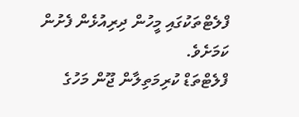ފްލެޓްތަކުގައި މީހުން ދިރިއުޅެން ފެށުން ކަމަށެވެ.
ފްލެޓްތަޑް ކުރިމަތިލާން ޖޫން މަހުގެ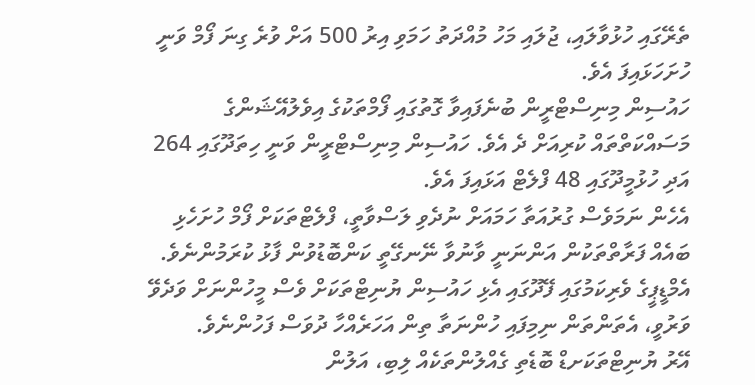ތެރޭގައި ހުޅުވާލައި، ޖުލައި މަހު މުއްދަތު ހަމަވި އިރު 500 އަށް ވުރެ ގިނަ ފޯމް ވަނީ ހުށަހަޅައިފަ އެވެ.
ހައުސިން މިނިސްޓްރީން ބުނެފައިވާ ގޮތުގައި ފޯމްތަކުގެ އިވެލުއޭޝަންގެ މަސައްކަތްތައް ކުރިއަށް ދެ އެވެ. ހައުސިން މިނިސްޓްރީން ވަނީ ހިތަދޫގައި 264 އަދި ހުޅުމީދޫގައި 48 ފްލެޓް އަޅައިފަ އެވެ.
އެހެން ނަމަވެސް ގުރުއަތާ ހަމައަށް ނުދެވި ލަސްވާތީ، ފްލެޓްތަކަށް ފޯމް ހުށަހެޅި ބައެއް ފަރާތްތަކުން އަންނަނީ ވާނުވާ ނޭނގޭތީ ކަންބޮޑުވުން ފާޅު ކުރަމުންނެވެ.
އެމްޑީޕީގެ ވެރިކަމުގައި ފޭދޫގައި އެޅި ހައުސިން ޔުނިޓްތަކަށް ވެސް މީހުންނަށް ވަދެވޭ ވަރުވީ، އެތަންތަން ނިމިފައި ހުންނަތާ ތިން އަހަރެއްހާ ދުވަސް ފަހުންނެވެ.
އޭރު ޔުނިޓްތަކަށޑް ބޮޑެތި ގެއްލުންތަކެއް ލިބި، އަލުން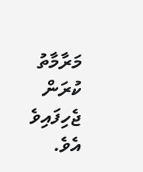މަރާމާތު ކުރަން ޖެހިފައިވެ އެވެ.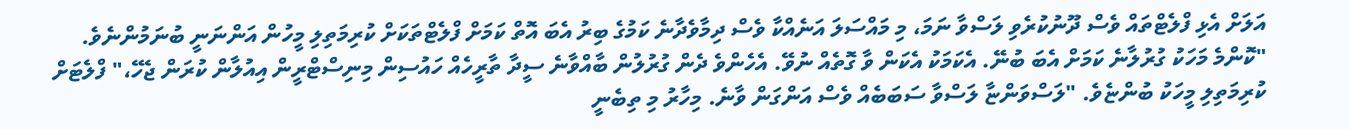އަލަށް އެޅި ފްލެޓްތައް ވެސް ދޫނުކުރެވި ލަސްވާ ނަމަ، މި މައްސަލަ އަނެއްކާ ވެސް ދިމާވެދާނެ ކަމުގެ ބިރު އެބަ އޮތް ކަމަށް ފްލެޓްތަކަށް ކުރިމަތިލި މީހުން އަންނަނީ ބުނަމުންނެވެ.
"ކޮންމެ މަހަކު ގުރުލާނެ ކަމަށް އެބަ ބުނޭ. އެކަމަކު އެކަން ވާ ގޮތެއް ނުވޭ. އެހެންވެ ދެން ގުރުލުން ބާއްވާނެ ސީދާ ތާރީހެއް ހައުސިން މިނިސްޓްރީން އިއުލާން ކުރަން ޖެހޭ،" ފްލެޓަށް ކުރިމަތިލި މީހަކު ބުންޏެވެ. "ލަސްވަންޏާ ލަސްވާ ސަބަބެއް ވެސް އަންގަން ވާނެ. މިހާރު މި ތިބެނީ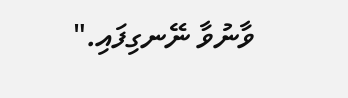ވާނުވާ ނޭނގިފައި."